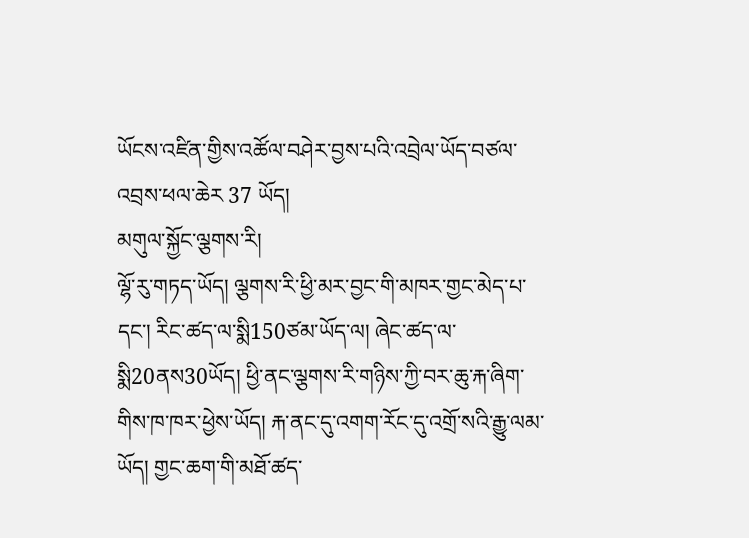ཡོངས་འཛིན་གྱིས་འཚོལ་བཤེར་བྱས་པའི་འབྲེལ་ཡོད་བཙལ་འབྲས་ཕལ་ཆེར 37 ཡོད།
མགུལ་སྐྱོང་ལྕགས་རི།
ལྷོ་རུ་གཏད་ཡོད། ལྕགས་རི་ཕྱི་མར་བྱང་གི་མཁར་གྱང་མེད་པ་དང་། རིང་ཚད་ལ་སྨི150ཙམ་ཡོད་ལ། ཞེང་ཚད་ལ་སྨི20ནས30ཡོད། ཕྱི་ནང་ལྕགས་རི་གཉིས་ཀྱི་བར་ཆུ་རྐ་ཞིག་གིས་ཁ་ཁར་ཕྱེས་ཡོད། རྐ་ནང་དུ་འགག་རོང་དུ་འགྲོ་སའི་རྒྱུ་ལམ་ཡོད། གྱང་ཆག་གི་མཐོ་ཚད་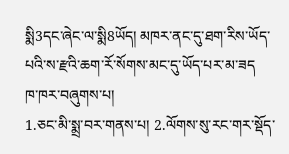སྨི3དང་ཞེང་ལ་སྨི8ཡོད། མཁར་ནང་དུ་ཐག་རིས་ཡོད་པའི་ས་རྫའི་ཆག་རོ་སོགས་མང་དུ་ཡོད་པར་མ་ཟད
ཁ་ཁར་བཞུགས་པ།
1.ཅང་མི་སྨྲ་བར་གནས་པ། 2.ལོགས་སུ་རང་གར་སྡོད་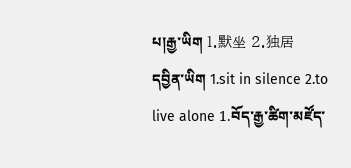པ།རྒྱ་ཡིག 1.默坐 2.独居 དབྱིན་ཡིག 1.sit in silence 2.to live alone 1.བོད་རྒྱ་ཚིག་མཛོད་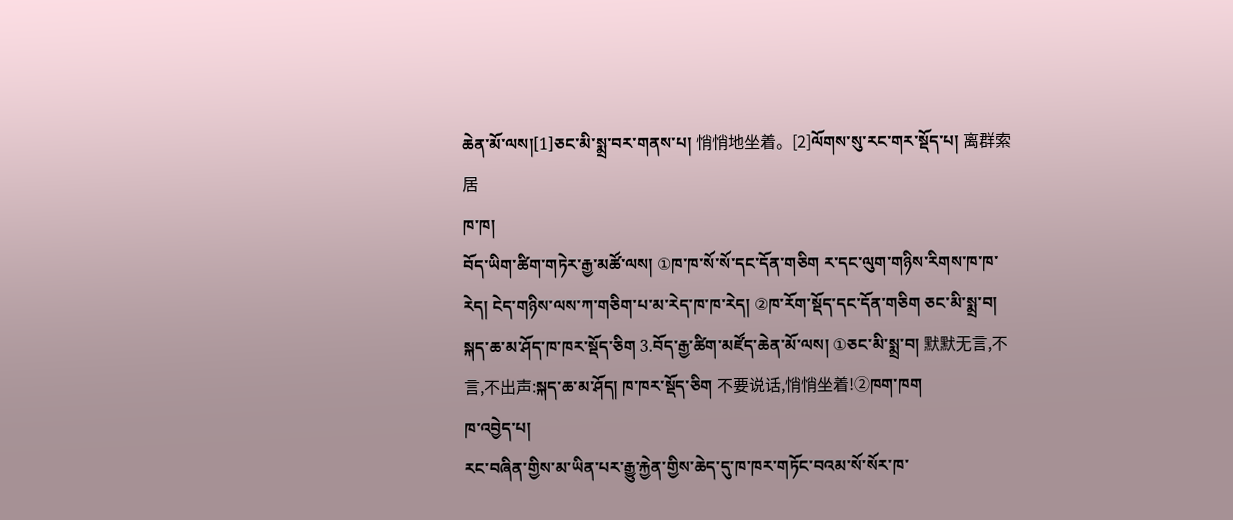ཆེན་མོ་ལས།[1]ཅང་མི་སྨྲ་བར་གནས་པ། 悄悄地坐着。[2]ལོགས་སུ་རང་གར་སྡོད་པ། 离群索居
ཁ་ཁ།
བོད་ཡིག་ཚིག་གཏེར་རྒྱ་མཚོ་ལས། ①ཁ་ཁ་སོ་སོ་དང་དོན་གཅིག ར་དང་ལུག་གཉིས་རིགས་ཁ་ཁ་རེད། ངེད་གཉིས་ལས་ཀ་གཅིག་པ་མ་རེད་ཁ་ཁ་རེད། ②ཁ་རོག་སྡོད་དང་དོན་གཅིག ཅང་མི་སྨྲ་བ། སྐད་ཆ་མ་ཤོད་ཁ་ཁར་སྡོད་ཅིག 3.བོད་རྒྱ་ཚིག་མཛོད་ཆེན་མོ་ལས། ①ཅང་མི་སྨྲ་བ། 默默无言,不言,不出声:སྐད་ཆ་མ་ཤོད། ཁ་ཁར་སྡོད་ཅིག 不要说话,悄悄坐着!②ཁག་ཁག
ཁ་འབྱེད་པ།
རང་བཞིན་གྱིས་མ་ཡིན་པར་རྒྱུ་རྐྱེན་གྱིས་ཆེད་དུ་ཁ་ཁར་གཏོང་བའམ་སོ་སོར་ཁ་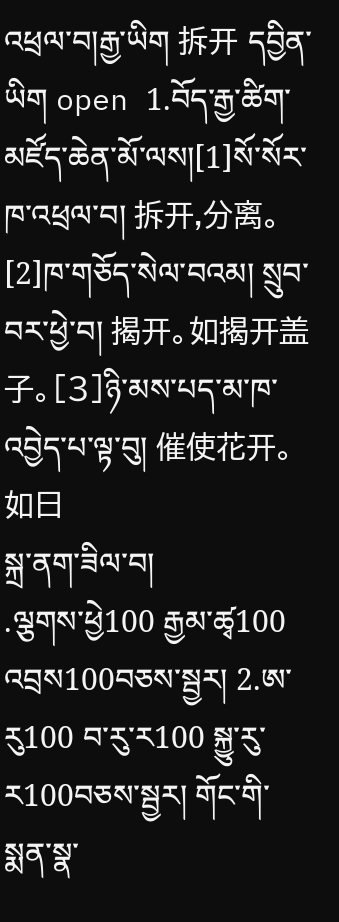འཕྲལ་བ།རྒྱ་ཡིག 拆开 དབྱིན་ཡིག open 1.བོད་རྒྱ་ཚིག་མཛོད་ཆེན་མོ་ལས།[1]སོ་སོར་ཁ་འཕྲལ་བ། 拆开,分离。[2]ཁ་གཅོད་སེལ་བའམ། སྲུབ་བར་ཕྱེ་བ། 揭开。如揭开盖子。[3]ཉི་མས་པད་མ་ཁ་འབྱེད་པ་ལྟ་བུ། 催使花开。如日
སྐྲ་ནག་ཟིལ་བ།
.ལྕགས་ཕྱེ100 རྒྱམ་ཚྭ100 འབྲས100བཅས་སྦྱར། 2.ཨ་རུ100 བ་རུ་ར100 སྐྱུ་རུ་ར100བཅས་སྦྱར། གོང་གི་སྨན་སྣ་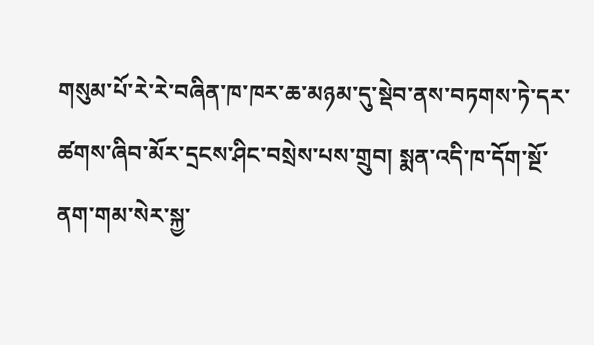གསུམ་པོ་རེ་རེ་བཞིན་ཁ་ཁར་ཆ་མཉམ་དུ་སྡེབ་ནས་བཏགས་ཏེ་དར་ཚགས་ཞིབ་མོར་དྲངས་ཤིང་བསྲེས་པས་གྲུབ། སྨན་འདི་ཁ་དོག་སྔོ་ནག་གམ་སེར་སྐྱ་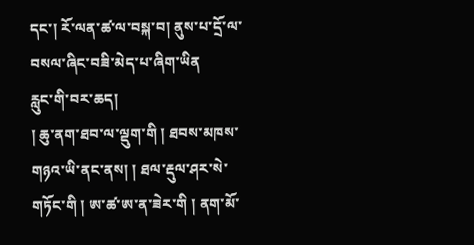དང་། རོ་ལན་ཚ་ལ་བསྐ་བ། ནུས་པ་དྲོ་ལ་བསལ་ཞིང་བཟི་མེད་པ་ཞིག་ཡིན
རླུང་གི་བར་ཆད།
། ཆུ་ནག་ཐབ་ལ་ལྡུག་གི ། ཐབས་མཁས་གཉའ་ཡི་ནང་ནས། ། ཐལ་རྡུལ་ཤར་སེ་གཏོང་གི ། ཨ་ཚ་ཨ་ན་ཟེར་གི ། ནག་མོ་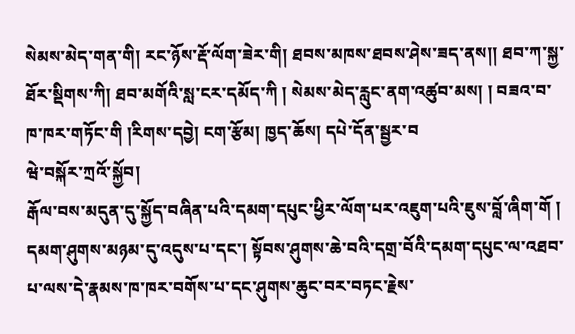སེམས་མེད་གན་གི། རང་ཉོས་རྡོ་ལོག་ཟེར་གི། ཐབས་མཁས་ཐབས་ཤེས་ཟད་ནས།། ཐབ་ཀ་སྐྱ་ཐོར་སྡིགས་ཀི། ཐབ་མགོའི་སླ་ངར་དམོད་ཀི ། སེམས་མེད་རླུང་ནག་འཚུབ་མས། ། བཟའ་བ་ཁ་ཁར་གཏོང་གི །རིགས་དབྱེ། ངག་རྩོམ། ཁྱད་ཆོས། དཔེ་དོན་སྦྱར་བ
ཝེ་བསྐོར་ཀྲའོ་སྐྱོབ།
རྒོལ་བས་མདུན་དུ་སྐྱོད་བཞིན་པའི་དམག་དཔུང་ཕྱིར་ལོག་པར་འཇུག་པའི་ཇུས་བློ་ཞིག་གོ ། དམག་ཤུགས་མཉམ་དུ་འདུས་པ་དང་། སྟོབས་ཤུགས་ཆེ་བའི་དགྲ་བོའི་དམག་དཔུང་ལ་འཐབ་པ་ལས་དེ་རྣམས་ཁ་ཁར་བགོས་པ་དང་ཤུགས་ཆུང་བར་བཏང་རྗེས་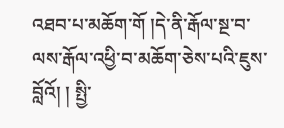འཐབ་པ་མཆོག་གོ །དེ་ནི་རྒོལ་སྔ་བ་ལས་རྒོལ་འཕྱི་བ་མཆོག་ཅེས་པའི་ཇུས་བློའོ། ། སྤྱི་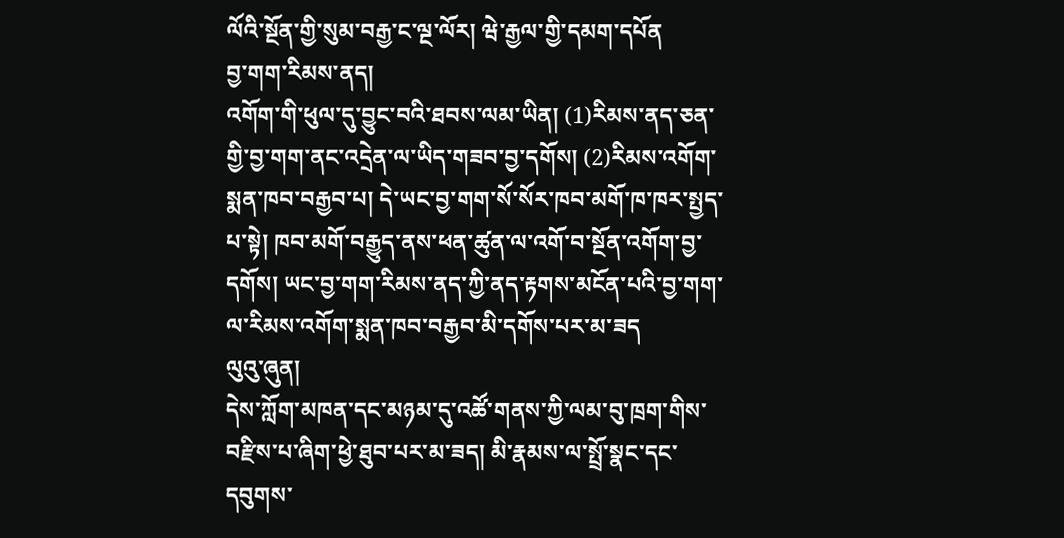ལོའི་སྔོན་གྱི་སུམ་བརྒྱ་ང་ལྔ་ལོར། ཝེ་རྒྱལ་གྱི་དམག་དཔོན
བྱ་གག་རིམས་ནད།
འགོག་གི་ཕུལ་དུ་བྱུང་བའི་ཐབས་ལམ་ཡིན། (1)རིམས་ནད་ཅན་གྱི་བྱ་གག་ནང་འདྲེན་ལ་ཡིད་གཟབ་བྱ་དགོས། (2)རིམས་འགོག་སྨན་ཁབ་བརྒྱབ་པ། དེ་ཡང་བྱ་གག་སོ་སོར་ཁབ་མགོ་ཁ་ཁར་སྤྱད་པ་སྟེ། ཁབ་མགོ་བརྒྱུད་ནས་ཕན་ཚུན་ལ་འགོ་བ་སྔོན་འགོག་བྱ་དགོས། ཡང་བྱ་གག་རིམས་ནད་ཀྱི་ནད་རྟགས་མངོན་པའི་བྱ་གག་ལ་རིམས་འགོག་སྨན་ཁབ་བརྒྱབ་མི་དགོས་པར་མ་ཟད
ལུའུ་ཞུན།
དེས་ཀློག་མཁན་དང་མཉམ་དུ་འཚོ་གནས་ཀྱི་ལམ་བུ་ཁྲག་གིས་བརྫིས་པ་ཞིག་ཕྱེ་ཐུབ་པར་མ་ཟད། མི་རྣམས་ལ་སྤྲོ་སྣང་དང་དབུགས་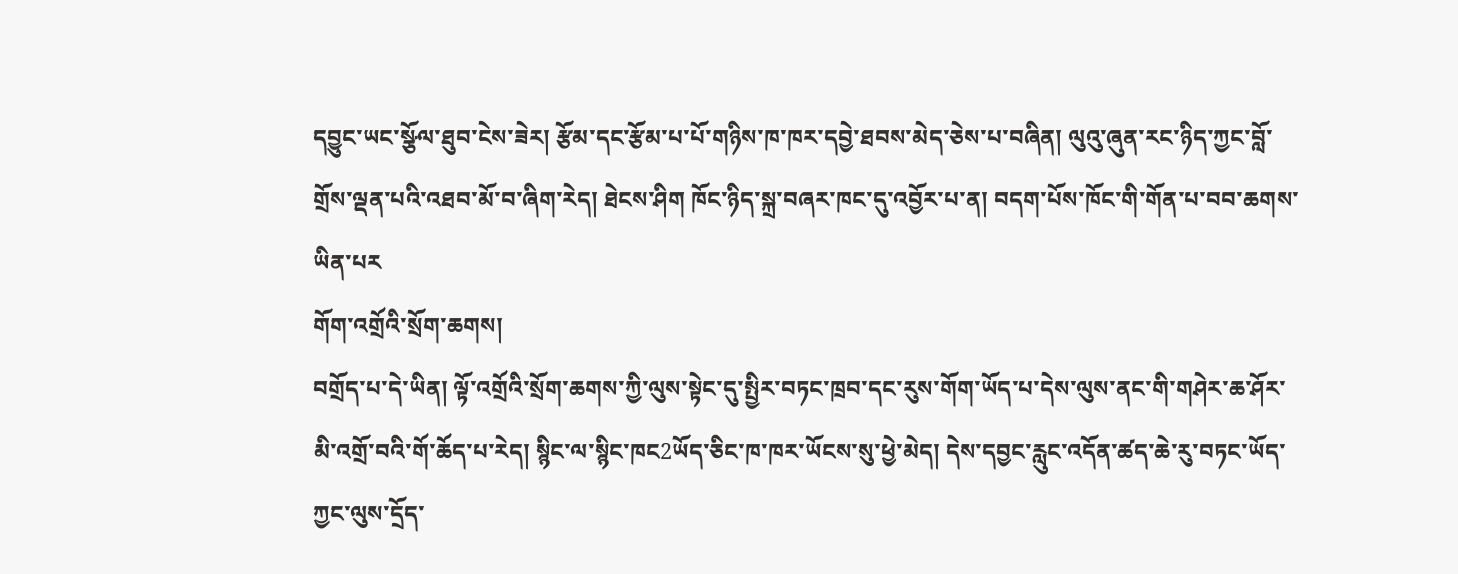དབྱུང་ཡང་སྩོལ་ཐུབ་ངེས་ཟེར། རྩོམ་དང་རྩོམ་པ་པོ་གཉིས་ཁ་ཁར་དབྱེ་ཐབས་མེད་ཅེས་པ་བཞིན། ལུའུ་ཞུན་རང་ཉིད་ཀྱང་བློ་གྲོས་ལྡན་པའི་འཐབ་མོ་བ་ཞིག་རེད། ཐེངས་ཤིག ཁོང་ཉིད་སྐྲ་བཞར་ཁང་དུ་འབྱོར་པ་ན། བདག་པོས་ཁོང་གི་གོན་པ་བབ་ཆགས་ཡིན་པར
གོག་འགྲོའི་སྲོག་ཆགས།
བགྲོད་པ་དེ་ཡིན། ལྟོ་འགྲོའི་སྲོག་ཆགས་ཀྱི་ལུས་སྟེང་དུ་སྤྱིར་བཏང་ཁྲབ་དང་རུས་གོག་ཡོད་པ་དེས་ལུས་ནང་གི་གཤེར་ཆ་ཤོར་མི་འགྲོ་བའི་གོ་ཆོད་པ་རེད། སྙིང་ལ་སྙིང་ཁང2ཡོད་ཅིང་ཁ་ཁར་ཡོངས་སུ་ཕྱེ་མེད། དེས་དབྱང་རླུང་འདོན་ཚད་ཆེ་རུ་བཏང་ཡོད་ཀྱང་ལུས་དྲོད་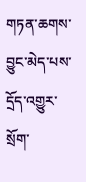གཏན་ཆགས་བྱུང་མེད་པས་དྲོད་འགྱུར་སྲོག་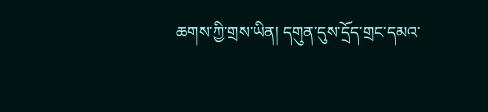ཆགས་ཀྱི་གྲས་ཡིན། དགུན་དུས་དྲོད་གྲང་དམའ་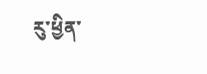རུ་ཕྱིན་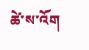ཚེ་ས་འོག